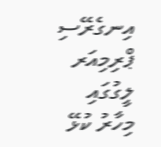އިނގެރޭސި ޕްރިމިއަރ ލީގުގައި މިހާރު ކުޅޭ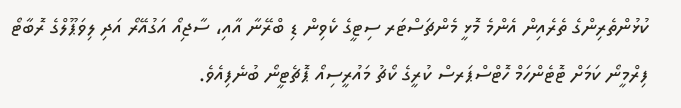ކުޅުންތެރިންގެ ތެރެއިން އެންމެ މޮޅީ މެންޗަސްޓަރ ސިޓީގެ ކެވިން ޑި ބްރޭނާ އާއި، ސާޖިއޯ އަގުއޭރޯ އަދި ލިވަޕޫލްގެ ރޮބާޓޯ ފިރްމީނޯ ކަމަށް ޓޮޓެންހަމް ހޮޓްސްޕަރސް ކުރީގެ ކޯޗު މައުރީސިއޯ ޕޮޗެޓީނޯ ބުނެފިއެވެ.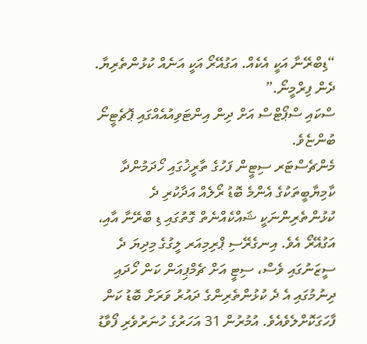“ޑިބްރޭނާ އަކީ އެކެއް. އަގުއޭރޯ އަކީ އަނެއް ކުޅުންތެރިޔާ. ދެން ފިރްމީނޯ.”
ސްކައި ސްޕޯޓްސް އަށް ދިން އިންޓަވިއުއެއްގައި ޕޮޗެޓީނޯ ބުންޏެވެ.
މެންޗެސްޓަރ ސިޓީން ފަހުގެ ތާރީޚުގައި ހޯދަމުންދާ ކާމިޔާބީތަކުގެ އެންމެ ބޮޑު ރޯލެއް އަދާކުރި ދެ ކުޅުންތެރިންނަކީ ޝައްކެއްނެތް ގޮތުގައި ޑި ބްރޭނާ އާއި، އަގުއޭރޯ އެވެ. އިނގެރޭސި ޕްރިމިއަރ ލީގުގެ މިދިޔަ ދެ ސީޒަނުގައި ވެސް، ސިޓީ އަށް ޗެމްޕިއަން ކަން ހޯދައި ދިނުމުގައި އެ ދެ ކުޅުންތެރިންގެ ދައުރު ވަރަށް ބޮޑު ކަން ފާހަގަކޮށްލެވެއެވެ. އުމުރުން 31 އަހަރުގެ ހުނަރުވެރި ފޯވާޑު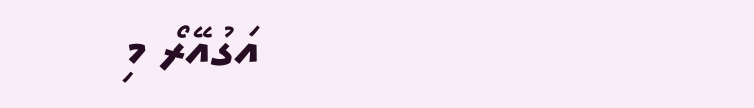އަގުއޭރޯ މި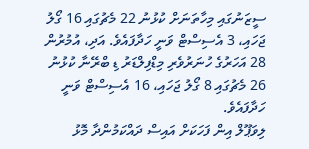ސީޒަނުގައި މިހާތަނަށް ކުޅުނު 22 މެޗުގައި 16 ގޯލު ޖަހައި، 3 އެސިސްޓް ވަނީ ހަދާފައެވެ. އަދި، އުމުރުން 28 އަހަރުގެ ހުނަރުވެރި މިޑްފިލްޑަރު ޑި ބްރޭނާ ކުޅުނު 26 މެޗުގައި 8 ގޯލު ޖަހައި، 16 އެސިސްޓް ވަނީ ހަދާފައެވެ.
ލިވަޕޫލް އިން ފަހަކަށް އައިސް ދައްކަމުންދާ މޮޅު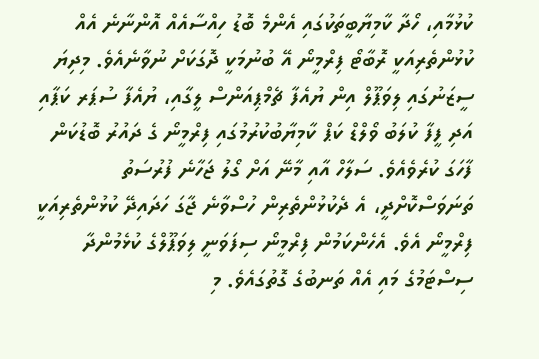ކުޅުމާއި، ހޯދާ ކާމިޔާބީތަކުގައި އެންމެ ބޮޑު ހިއްސާއެއް އޮންނާނެ އެއް ކުޅުންތެރިއަކީ ރޮބާޓޯ ފިރްމީނޯ އޭ ބުނުމަކީ ދޮގަކަށް ނުވާނެއެވެ. މިދިޔަ ސީޒަނުގައި ލިވަޕޫލް އިން ޔުއެފާ ޗެމްޕިއަންސް ލީގާއި، ޔުއެފާ ސުޕަރ ކަޕާއި އަދި ފީފާ ކުލަބު ވޯލްޑް ކަޕް ކާމިޔާބުކުރުމުގައި ފިރްމީނޯ ގެ ދައުރު ބޮޑުކަން ފާހަގަ ކުރެވެއެވެ. ސަލާހް އާއި މާނޭ އަށް ގޯލު ޖަހާނެ ފުރުސަތު ތަނަވަސްކޮށްދީ، އެ ދެކުޅުންތެރިން ހުސްވާނެ ޖާގަ ހަދައިދޭ ކުޅުންތެރިއަކީ ފިރްމީނޯ އެވެ. އެހެންކަމުން ފިރްމީނޯ ސިފަވަނީ ލިވަޕޫލްގެ ކުޅެމުންދާ ސިސްޓަމުގެ މައި އެއް ތަނބުގެ ގޮތުގައެވެ. މި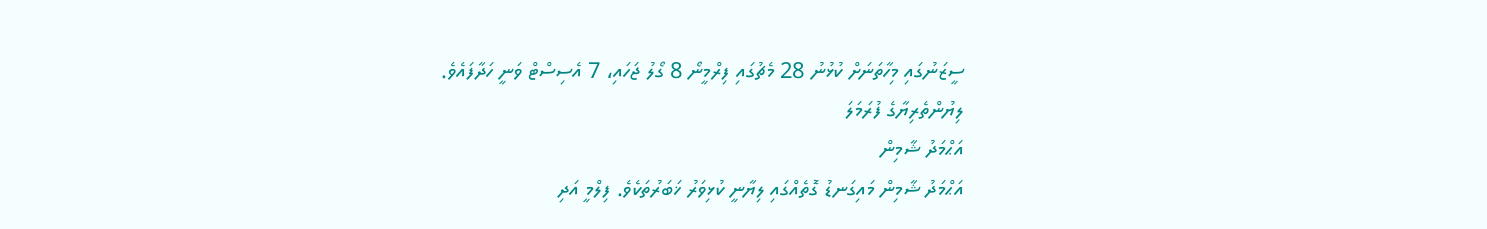ސީޒަނުގައި މިހާތަނަށް ކުޅުނު 28 މެޗުގައި ފިރްމީނޯ 8 ގޯލު ޖަހައި، 7 އެސިސްޓް ވަނީ ހަދާފައެވެ.
ލިޔުންތެރިޔާގެ ފުރަމަލަ
އަޙްމަދު ޝާމިން
އަޙްމަދު ޝާމިން މައިގަނޑު ގޮތެއްގައި ލިޔާނީ ކުޅިވަރު ޚަބަރުތަކެވެ. ފިލްމީ އަދި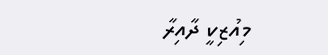މިއުޒިކީ ދާއިރާ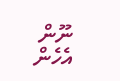ނޫން އެހެން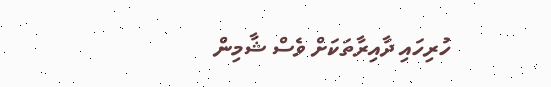ހުރިހައި ދާއިރާތަކަށް ވެސް ޝާމިން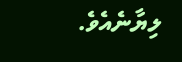ލިޔާނެއެވެ.